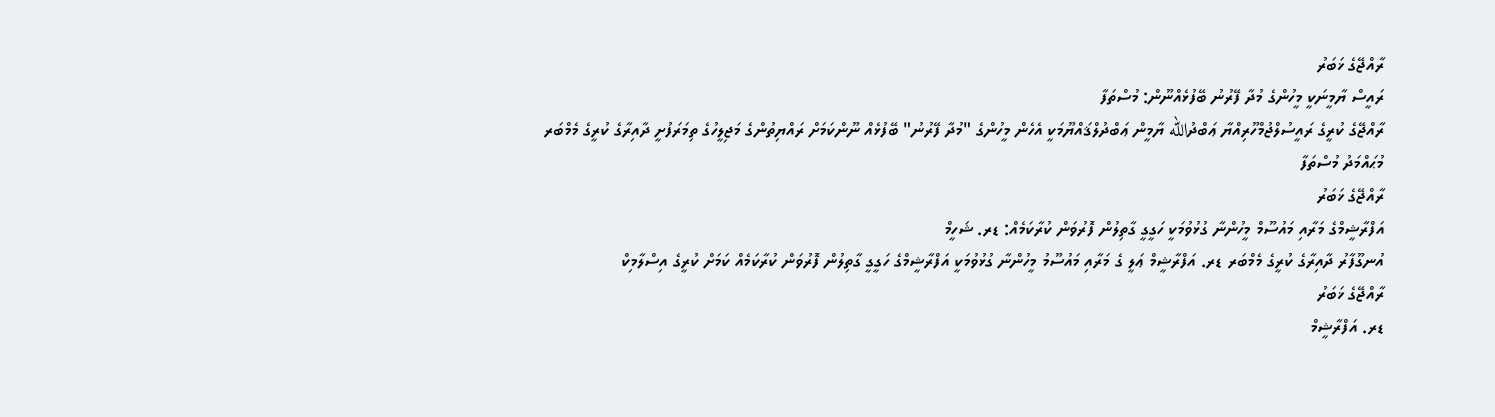ރާއްޖޭގެ ޚަބަރު
ރައީސް ޔާމީނަކީ މީހުންގެ މުދާ ފޭރުނު ބޭފުޅެއްނޫން: މުސްތަފާ
ރާއްޖޭގެ ކުރީގެ ރައީސުލްޖުމްހޫރިއްޔާ ޢަބްދުالله ޔާމީން ޢަބްދުލްޤައްޔޫމަކީ އެހެން މީހުންގެ "މުދާ ފޭރުނު" ބޭފުޅެއް ނޫންކަމަށް ރައްޔިތުންގެ މަޖިލީހުގެ ތިމަރަފުށީ ދާއިރާގެ ކުރީގެ މެމްބަރ މުޙައްމަދު މުސްތަފާ
ރާއްޖޭގެ ޚަބަރު
އަފްރާޝީމްގެ މަރާއި މައުސޫމް މީހުންނާ ގުޅުވުމަކީ ހަގީގީ ގާތިލުން ފޮރުވަން ކުރާކަމެއް: ޑރ. ޝަހީމް
އުނގޫފާރު ދާއިރާގެ ކުރީގެ މެމްބަރ ޑރ. އަފްރާޝީމް ޢަލީ ގެ މަރާއި މައުސޫމު މީހުންނާ ގުޅުވުމަކީ އަފްރާޝީމްގެ ހަގީގީ ގާތިލުން ފޮރުވަން ކުރާކަމެއް ކަމަށް ކުރީގެ އިސްލާމިކް
ރާއްޖޭގެ ޚަބަރު
ޑރ. އަފްރާޝީމް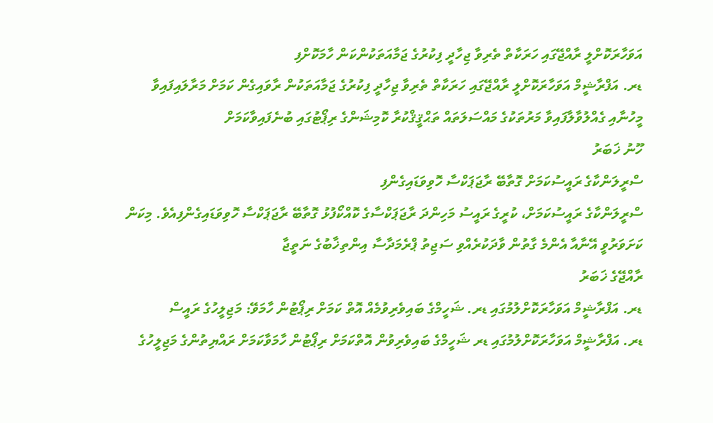އަވަހާރަކޮށްލީ ރާއްޖޭގައި ހަރަކާތް ތެރިވާ ޖިހާދީ ފިކުރުގެ ޖަމާއަތަކުންކަން ހާމަކޮށްފި
ޑރ. އަފްރާޝީމް އަވަހާރަކޮށްލީ ރާއްޖޭގައި ހަރަކާތް ތެރިވާ ޖިހާދީ ފިކުރުގެ ޖަމާއަތަކުން ރާވައިގެން ކަމަށް މަރާލައިފައިވާ މީހުނާއި ގެއްލުވާލާފައިވާ މަރުތަކުގެ މައްސަލަތައް ތަޙްޤީޤްކުރާ ކޮމިޝަންގެ ރިޕޯޓުގައި ބުނެފައިވާކަމަށް
ހޫނު ޚަބަރު
ސްރީލަންކާގެ ރައީސުކަމަށް ގޮތާބޭ ރާޖަޕަކްސާ ހޮވިވަޑައިގެންފި
ސްރީލަންކާގެ ރައީސުކަމަށް، ކުރީގެ ރައީސު މަހިންދަ ރާޖަޕަކްސާގެ ކޮއްކޯފުޅު ގޮތާބޭ ރާޖަޕަކްސާ ހޮވިވަޑައިގެންފިއެވެ. މިކަން ކަށަވަރުވީ އޭނާއާ އެންމެ ގާތުން ވާދަކުރެއްވި ސަޖިތު ޕްރެމަދާސާ އިންތިޚާބުގެ ނަތީޖާ
ރާއްޖޭގެ ޚަބަރު
ޑރ. އަފްރާޝީމް އަވަހާރަކޮށްލުމުގައި ޑރ. ޝަހީމްގެ ބައިވެރިވުމެއް އޮތް ކަމަށް ރިޕޯޓުން ހާމަވޭ: މަޖިލީހުގެ ރައީސް
ޑރ. އަފްރާޝީމް އަވަހާރަކޮށްލުމުގައި ޑރ ޝަހީމްގެ ބައިވެރިވުން އޮތްކަމަށް ރިޕޯޓުން ހާމަވާކަމަށް ރައްޔިތުންގެ މަޖިލީހުގެ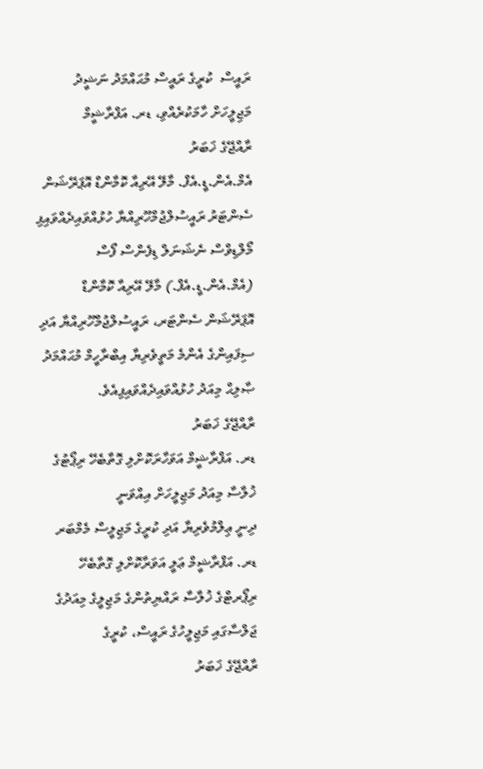ރައީސް  ކުރީގެ ރައީސް މުޙައްމަދު ނަޝީދު މަޖިލީހަށް ހާމަކުރެއްވި، ޑރ. އަފްރާޝީމް
ރާއްޖޭގެ ޚަބަރު
އެމް.އެން.ޑީ.އެފް. މާލޭ އޭރިއާ ކޮމާންޑް އޮޕަރޭޝަން ސެންޓަރު ރައީސުލްޖުމްހޫރިއްޔާ ހުޅުއްވައިދެއްވައިފި
މޯލްޑިވްސް ނެޝަނަލް ޑިފެންސް ފޯސް (އެމް.އެން.ޑީ.އެފް.) މާލޭ އޭރިއާ ކޮމާންޑް އޮޕަރޭޝަން ސެންޓަރ، ރައީސުލްޖުމްހޫރިއްޔާ އަދި ސިފައިންގެ އެންމެ މަތީވެރިޔާ އިބްރާހީމް މުޙައްމަދު ޞާލިޙް މިއަދު ހުޅުއްވައިދެއްވައިފިއެވެ.
ރާއްޖޭގެ ޚަބަރު
ޑރ. އަފްރާޝީމް އަވަހާރަކޮށްލި ގޮތާބެހޭ ރިޕޯޓުގެ ޚުލާސާ މިއަދު މަޖިލީހަށް އިއްވަނީ
ދިނީ ޢިލްމުވެރިޔާ އަދި ކުރީގެ މަޖިލީސް މެމްބަރ ޑރ. އަފްރާޝީމް ޢަލީ އަވަރާކޮށްލި ގޮތާބެހޭ ރިޕޯރޓްގެ ޚުލާސާ ރައްޔިތުންގެ މަޖިލީގެ މިއަދުގެ ޖަލްސާގައި މަޖިލީހުގެ ރައީސް، ކުރީގެ
ރާއްޖޭގެ ޚަބަރު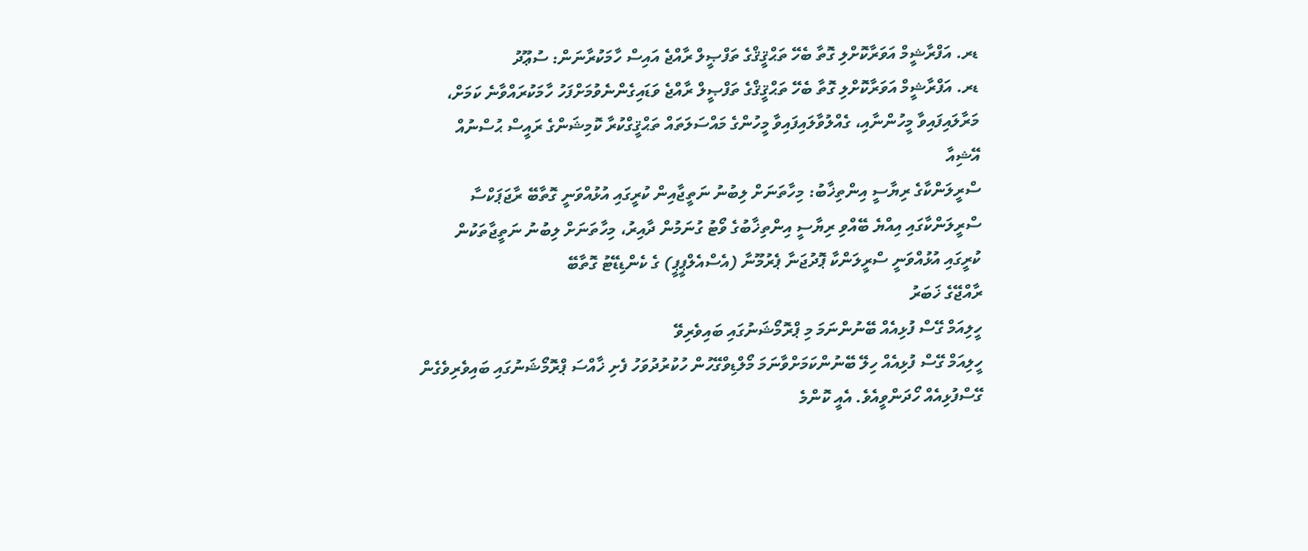ޑރ. އަފްރާޝީމް އަވަރާކޮށްލި ގޮތާ ބެހޭ ތަޙްޤީޤްގެ ތަފްޞީލް ރާއްޖެ އައިސް ހާމަކުރާނަން: ސުޢޫދު
ޑރ. އަފްރާޝީމް އަވަރާކޮށްލި ގޮތާ ބެހޭ ތަޙްޤީޤްގެ ތަފްޞީލް ރާއްޖެ ވަޑައިގެންނެވުމަށްފަހު ހާމަކުރައްވާނެ ކަމަށް، މަރާލައިފައިވާ މީހުންނާއި، ގެއްލުވާލައިފައިވާ މީހުންގެ މައްސަލަތައް ތަޙްޤީގްކުރާ ކޮމިޝަންގެ ރައީސް ޙުސްނުއް
އޭޝިއާ
ސްރީލަންކާގެ ރިޔާސީ އިންތިޚާބު: މިހާތަނަށް ލިބުނު ނަތީޖާއިން ކުރީގައި އުޅުއްވަނީ ގޮތާބޭ ރާޖަޕަކްސާ
ސްރީލަންކާގައި އިއްޔެ ބޭއްވި ރިޔާސީ އިންތިޚާބުގެ ވޯޓު ގުނަމުން ދާއިރު، މިހާތަނަށް ލިބުނު ނަތީޖާތަކުން ކުރީގައި އުޅުއްވަނީ ސްރީލަންކާ ޕޮދުޖަނާ ޕެރުމޫނާ (އެސްއެލްޕީޕީ) ގެ ކެންޑިޑޭޓު ގޮތާބޭ
ރާއްޖޭގެ ޚަބަރު
ހީލިއަމް ގޭސް ފުޅިއެއް ބޭނުންނަމަ މި ޕްރޮމޯޝަނުގައި ބައިވެރިވޭ
ހީލިއަމް ގޭސް ފުޅިއެއް ހިލޭ ބޭނުންކަމަށްވާނަމަ މޯލްޑިވްގޭހުން ހުކުރުދުވަހު ފެށި ޚާއްސަ ޕްރޮމޯޝަނުގައި ބައިވެރިވެގެން ގޭސްފުޅިއެއް ހޯދަންވީއެވެ. އެއީ ކޮންމެ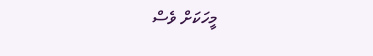މީހަކަށް ވެސް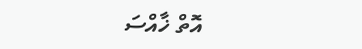އޮތް ޚާއްސަ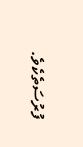ފުރުސަތެކެވެ.